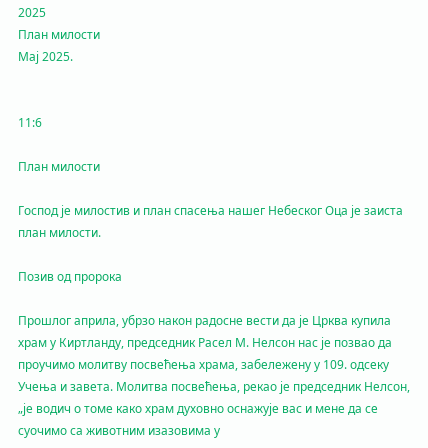2025
План милости
Мај 2025.


11:6

План милости

Господ је милостив и план спасења нашег Небеског Оца је заиста план милости.

Позив од пророка

Прошлог априла, убрзо након радосне вести да је Црква купила храм у Киртланду, председник Расел М. Нелсон нас је позвао да проучимо молитву посвећења храма, забележену у 109. одсеку Учења и завета. Молитва посвећења, рекао је председник Нелсон, „је водич о томе како храм духовно оснажује вас и мене да се суочимо са животним изазовима у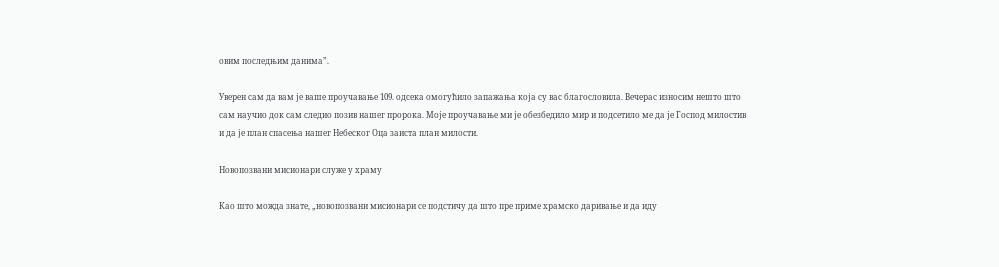овим последњим данима”.

Уверен сам да вам је ваше проучавање 109. одсека омогућило запажања која су вас благословила. Вечерас износим нешто што сам научио док сам следио позив нашег пророка. Моје проучавање ми је обезбедило мир и подсетило ме да је Господ милостив и да је план спасења нашег Небеског Оца заиста план милости.

Новопозвани мисионари служе у храму

Као што можда знате, „новопозвани мисионари се подстичу да што пре приме храмско даривање и да иду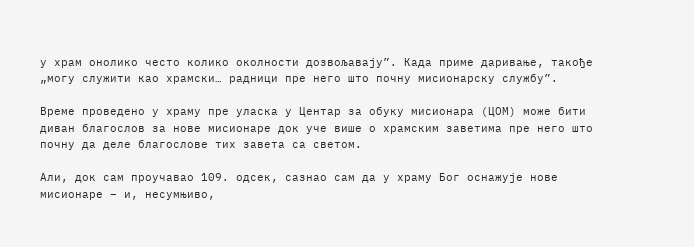у храм онолико често колико околности дозвољавају”. Када приме даривање, такође „могу служити као храмски… радници пре него што почну мисионарску службу”.

Време проведено у храму пре уласка у Центар за обуку мисионара (ЦОМ) може бити диван благослов за нове мисионаре док уче више о храмским заветима пре него што почну да деле благослове тих завета са светом.

Али, док сам проучавао 109. одсек, сазнао сам да у храму Бог оснажује нове мисионаре – и, несумњиво,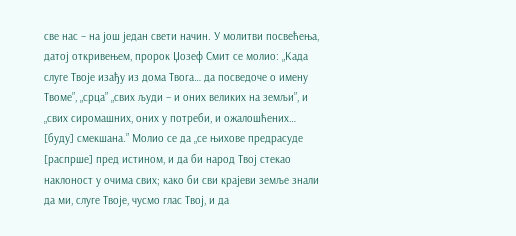све нас – на још један свети начин. У молитви посвећења, датој откривењем, пророк Џозеф Смит се молио: „Када слуге Твоје изађу из дома Твога… да посведоче о имену Твоме”, „срца” „свих људи – и оних великих на земљи”, и „свих сиромашних, оних у потреби, и ожалошћених… [буду] смекшана.” Молио се да „се њихове предрасуде [распрше] пред истином, и да би народ Твој стекао наклоност у очима свих; како би сви крајеви земље знали да ми, слуге Твоје, чусмо глас Твој, и да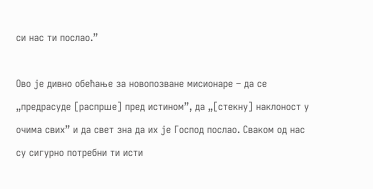си нас ти послао.”

Ово је дивно обећање за новопозване мисионаре – да се „предрасуде [распрше] пред истином”, да „[стекну] наклоност у очима свих” и да свет зна да их је Господ послао. Сваком од нас су сигурно потребни ти исти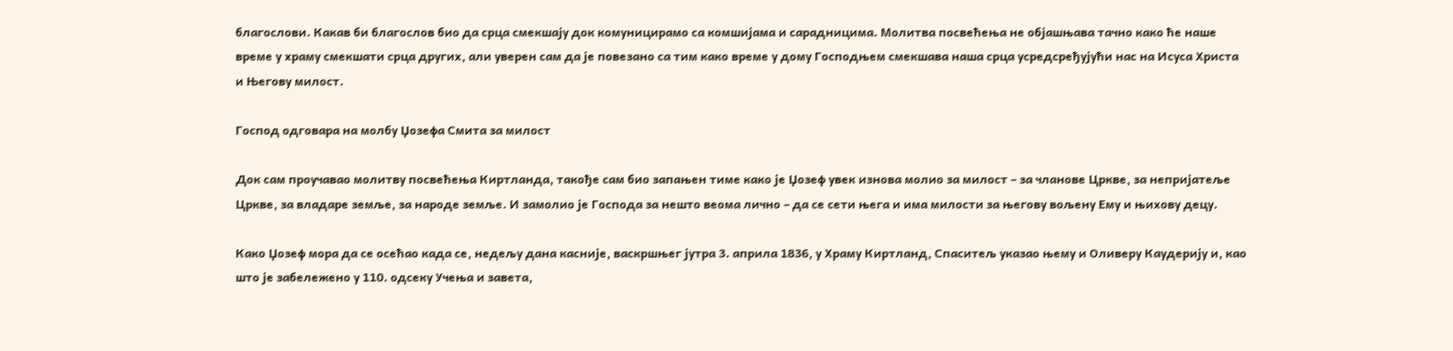благослови. Какав би благослов био да срца смекшају док комуницирамо са комшијама и сарадницима. Молитва посвећења не објашњава тачно како ће наше време у храму смекшати срца других, али уверен сам да је повезано са тим како време у дому Господњем смекшава наша срца усредсређујући нас на Исуса Христа и Његову милост.

Господ одговара на молбу Џозефа Смита за милост

Док сам проучавао молитву посвећења Киртланда, такође сам био запањен тиме како је Џозеф увек изнова молио за милост – за чланове Цркве, за непријатеље Цркве, за владаре земље, за народе земље. И замолио је Господа за нешто веома лично – да се сети њега и има милости за његову вољену Ему и њихову децу.

Како Џозеф мора да се осећао када се, недељу дана касније, васкршњег јутра 3. априла 1836, у Храму Киртланд, Спаситељ указао њему и Оливеру Каудерију и, као што је забележено у 110. одсеку Учења и завета,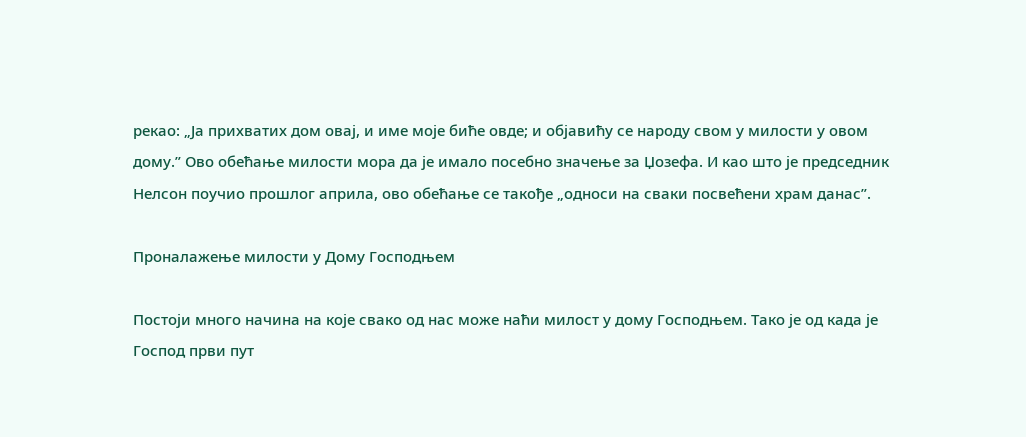рекао: „Ја прихватих дом овај, и име моје биће овде; и објавићу се народу свом у милости у овом дому.” Ово обећање милости мора да је имало посебно значење за Џозефа. И као што је председник Нелсон поучио прошлог априла, ово обећање се такође „односи на сваки посвећени храм данас”.

Проналажење милости у Дому Господњем

Постоји много начина на које свако од нас може наћи милост у дому Господњем. Тако је од када је Господ први пут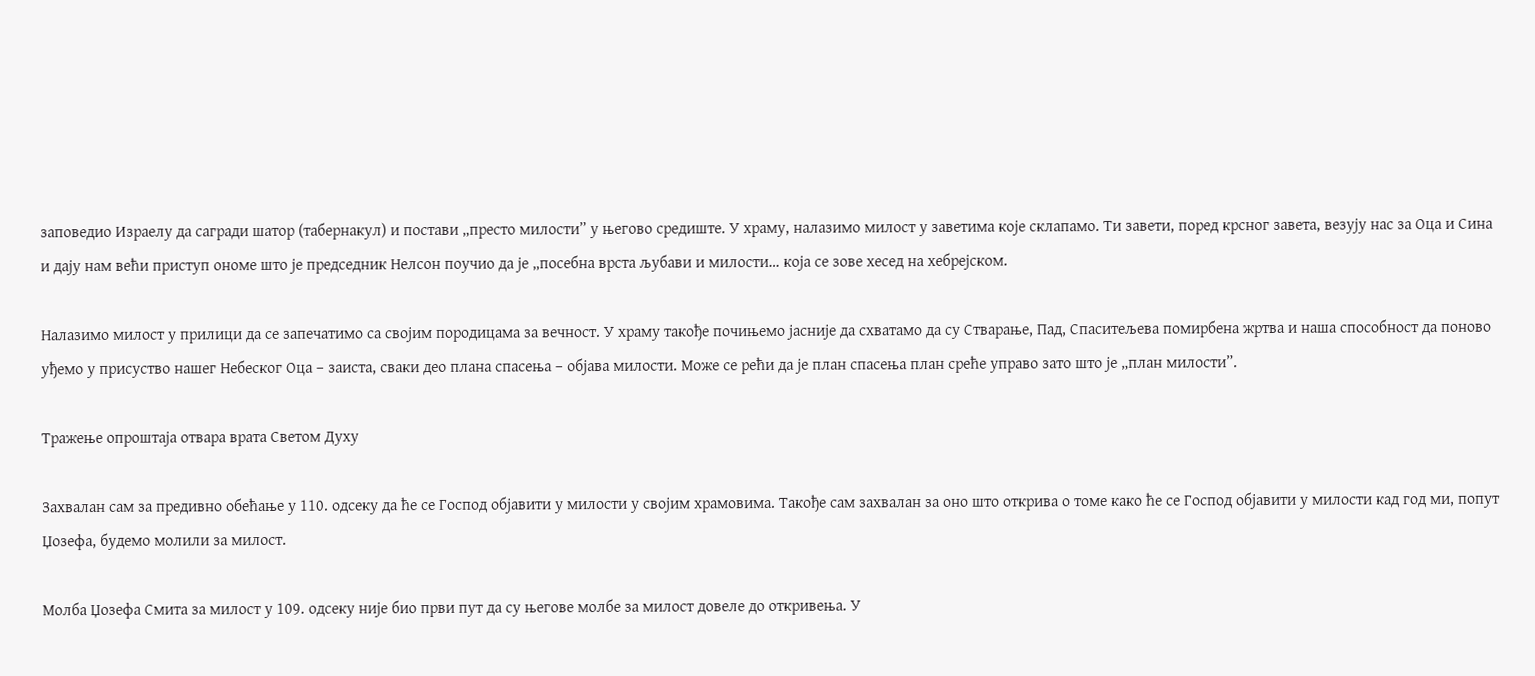заповедио Израелу да сагради шатор (табернакул) и постави „престо милости” у његово средиште. У храму, налазимо милост у заветима које склапамо. Ти завети, поред крсног завета, везују нас за Оца и Сина и дају нам већи приступ ономе што је председник Нелсон поучио да је „посебна врста љубави и милости… која се зове хесед на хебрејском.

Налазимо милост у прилици да се запечатимо са својим породицама за вечност. У храму такође почињемо јасније да схватамо да су Стварање, Пад, Спаситељева помирбена жртва и наша способност да поново уђемо у присуство нашег Небеског Оца – заиста, сваки део плана спасења – објава милости. Може се рећи да је план спасења план среће управо зато што је „план милости”.

Тражење опроштаја отвара врата Светом Духу

Захвалан сам за предивно обећање у 110. одсеку да ће се Господ објавити у милости у својим храмовима. Такође сам захвалан за оно што открива о томе како ће се Господ објавити у милости кад год ми, попут Џозефа, будемо молили за милост.

Молба Џозефа Смита за милост у 109. одсеку није био први пут да су његове молбе за милост довеле до откривења. У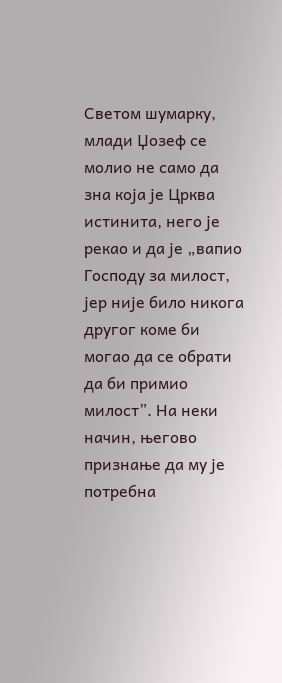Светом шумарку, млади Џозеф се молио не само да зна која је Црква истинита, него је рекао и да је „вапио Господу за милост, јер није било никога другог коме би могао да се обрати да би примио милост”. На неки начин, његово признање да му је потребна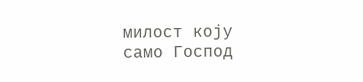милост коју само Господ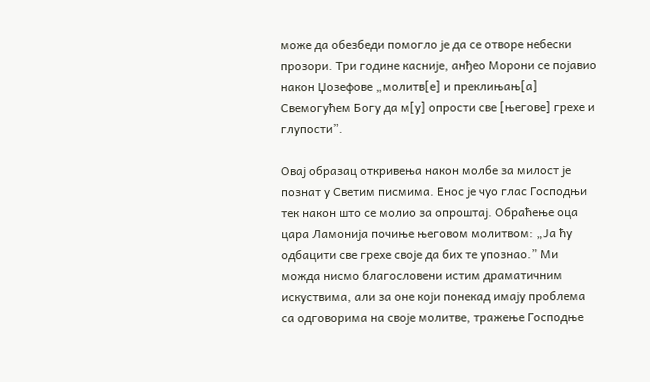може да обезбеди помогло је да се отворе небески прозори. Три године касније, анђео Морони се појавио након Џозефове „молитв[е] и преклињањ[а] Свемогућем Богу да м[у] опрости све [његове] грехе и глупости”.

Овај образац откривења након молбе за милост је познат у Светим писмима. Енос је чуо глас Господњи тек након што се молио за опроштај. Обраћење оца цара Ламонија почиње његовом молитвом: „Ја ћу одбацити све грехе своје да бих те упознао.” Ми можда нисмо благословени истим драматичним искуствима, али за оне који понекад имају проблема са одговорима на своје молитве, тражење Господње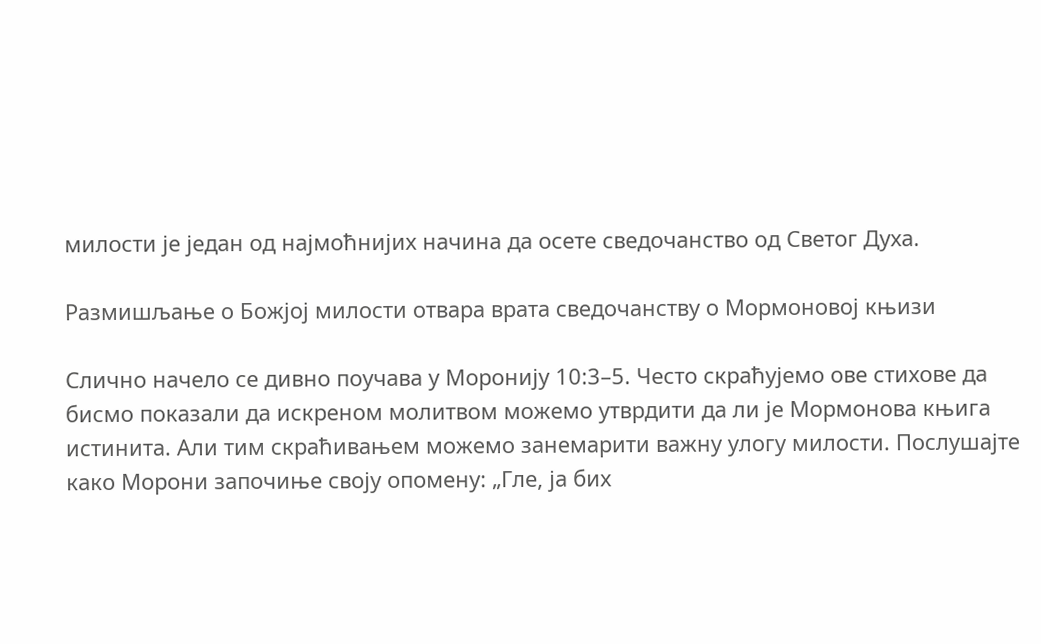милости је један од најмоћнијих начина да осете сведочанство од Светог Духа.

Размишљање о Божјој милости отвара врата сведочанству о Мормоновој књизи

Слично начело се дивно поучава у Moронију 10:3–5. Често скраћујемо ове стихове да бисмо показали да искреном молитвом можемо утврдити да ли је Мормонова књига истинита. Али тим скраћивањем можемо занемарити важну улогу милости. Послушајте како Морони започиње своју опомену: „Гле, ја бих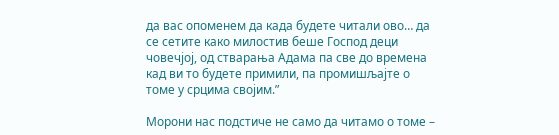да вас опоменем да када будете читали ово… да се сетите како милостив беше Господ деци човечјој, од стварања Адама па све до времена кад ви то будете примили, па промишљајте о томе у срцима својим.”

Морони нас подстиче не само да читамо о томе –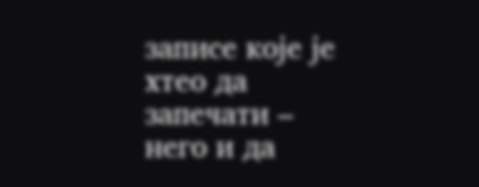записе које је хтео да запечати – него и да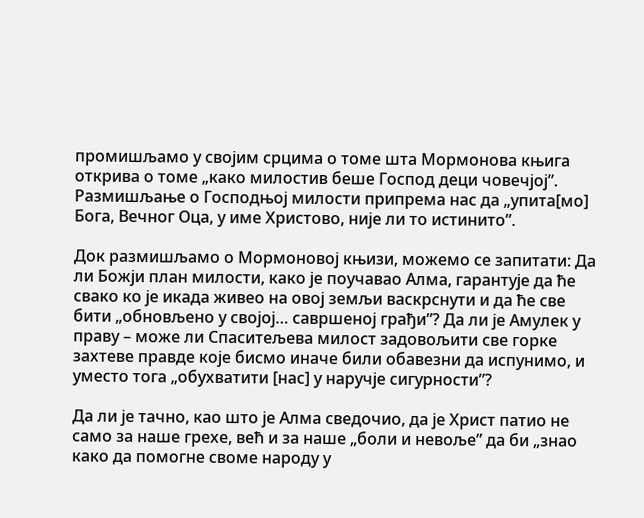промишљамо у својим срцима о томе шта Мормонова књига открива о томе „како милостив беше Господ деци човечјој”. Размишљање о Господњој милости припрема нас да „упита[мо] Бога, Вечног Оца, у име Христово, није ли то истинито”.

Док размишљамо о Мормоновој књизи, можемо се запитати: Да ли Божји план милости, како је поучавао Алма, гарантује да ће свако ко је икада живео на овој земљи васкрснути и да ће све бити „обновљено у својој… савршеној грађи”? Да ли је Амулек у праву – може ли Спаситељева милост задовољити све горке захтеве правде које бисмо иначе били обавезни да испунимо, и уместо тога „обухватити [нас] у наручје сигурности”?

Да ли је тачно, као што је Алма сведочио, да је Христ патио не само за наше грехе, већ и за наше „боли и невоље” да би „знао како да помогне своме народу у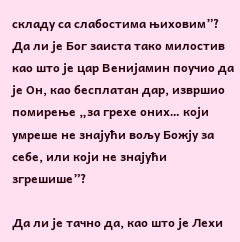складу са слабостима њиховим”? Да ли је Бог заиста тако милостив као што је цар Венијамин поучио да је Он, као бесплатан дар, извршио помирење „за грехе оних… који умреше не знајући вољу Божју за себе, или који не знајући згрешише”?

Да ли је тачно да, као што је Лехи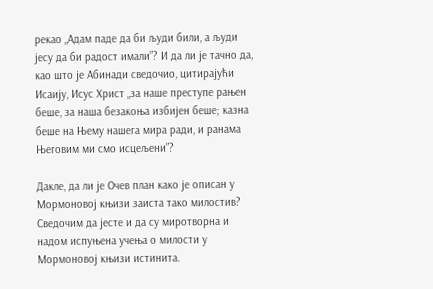рекао „Адам паде да би људи били, а људи јесу да би радост имали”? И да ли је тачно да, као што је Абинади сведочио, цитирајући Исаију, Исус Христ „за наше преступе рањен беше, за наша безакоња избијен беше; казна беше на Њему нашега мира ради, и ранама Његовим ми смо исцељени”?

Дакле, да ли је Очев план како је описан у Мормоновој књизи заиста тако милостив? Сведочим да јесте и да су миротворна и надом испуњена учења о милости у Мормоновој књизи истинита.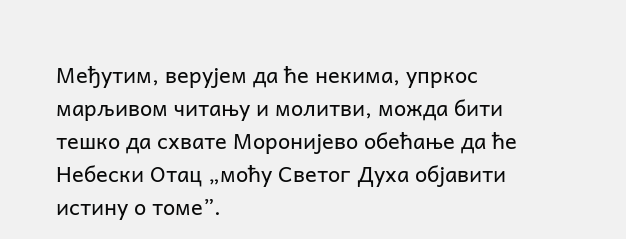Међутим, верујем да ће некима, упркос марљивом читању и молитви, можда бити тешко да схвате Моронијево обећање да ће Небески Отац „моћу Светог Духа објавити истину о томе”.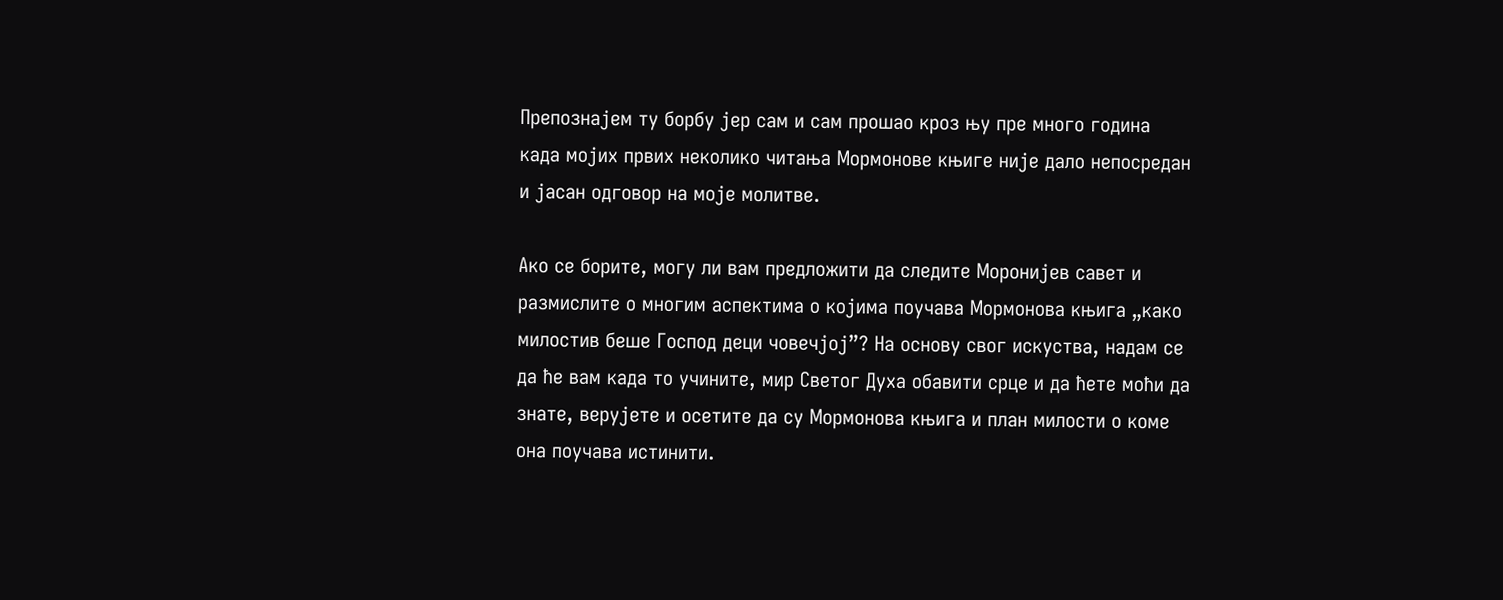Препознајем ту борбу јер сам и сам прошао кроз њу пре много година када мојих првих неколико читања Мормонове књиге није дало непосредан и јасан одговор на моје молитве.

Ако се борите, могу ли вам предложити да следите Моронијев савет и размислите о многим аспектима о којима поучава Мормонова књига „како милостив беше Господ деци човечјој”? На основу свог искуства, надам се да ће вам када то учините, мир Светог Духа обавити срце и да ћете моћи да знате, верујете и осетите да су Мормонова књига и план милости о коме она поучава истинити.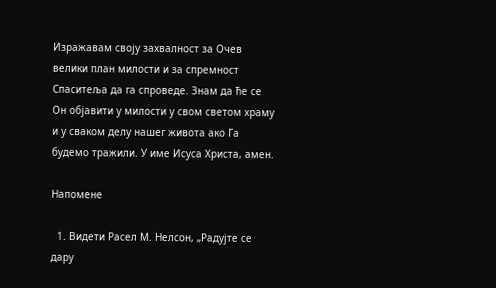Изражавам своју захвалност за Очев велики план милости и за спремност Спаситеља да га спроведе. Знам да ће се Он објавити у милости у свом светом храму и у сваком делу нашег живота ако Га будемо тражили. У име Исуса Христа, амен.

Напомене

  1. Видети Расел М. Нелсон, „Радујте се дару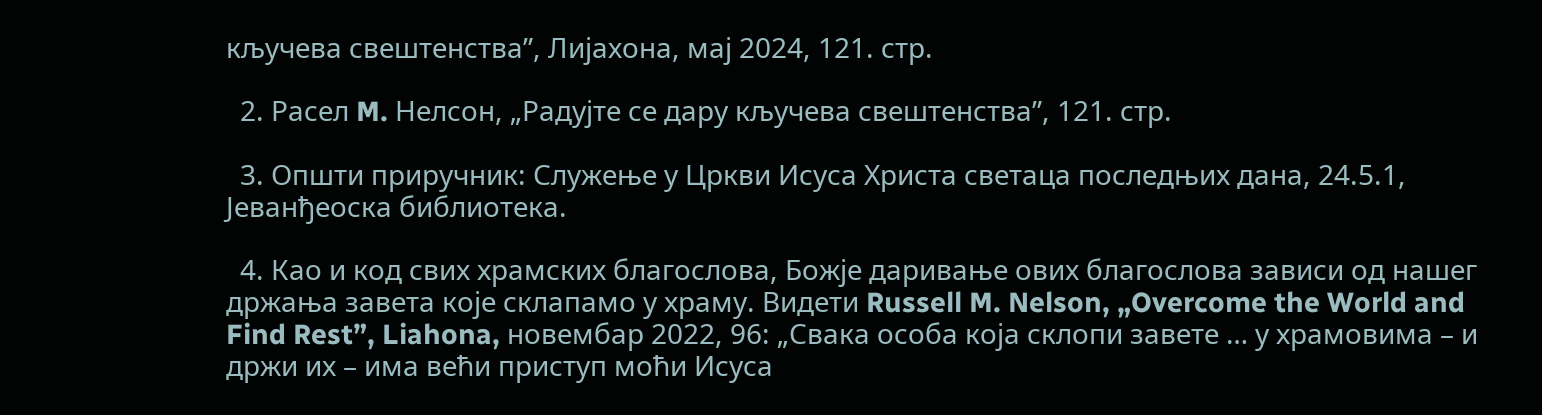кључева свештенства”, Лијахона, мај 2024, 121. стр.

  2. Расел M. Нелсон, „Радујте се дару кључева свештенства”, 121. стр.

  3. Општи приручник: Служење у Цркви Исуса Христа светаца последњих дана, 24.5.1, Јеванђеоска библиотека.

  4. Као и код свих храмских благослова, Божје даривање ових благослова зависи од нашег држања завета које склапамо у храму. Видети Russell M. Nelson, „Overcome the World and Find Rest”, Liahona, новембар 2022, 96: „Свака особа која склопи завете … у храмовима – и држи их – има већи приступ моћи Исуса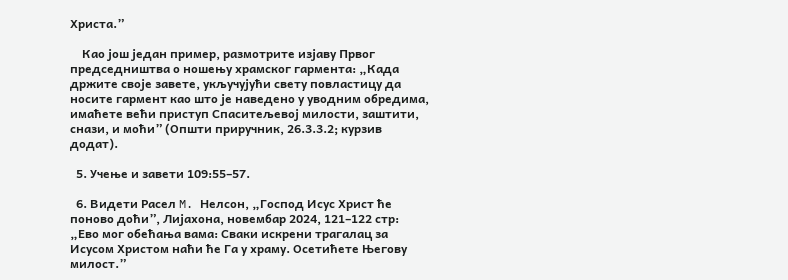Христа.”

    Као још један пример, размотрите изјаву Првог председништва о ношењу храмског гармента: „Када држите своје завете, укључујући свету повластицу да носите гармент као што је наведено у уводним обредима, имаћете већи приступ Спаситељевој милости, заштити, снази, и моћи” (Општи приручник, 26.3.3.2; курзив додат).

  5. Учење и завети 109:55–57.

  6. Видети Расел M. Нелсон, „Господ Исус Христ ће поново доћи”, Лијахона, новембар 2024, 121–122 стр: „Ево мог обећања вама: Сваки искрени трагалац за Исусом Христом наћи ће Га у храму. Осетићете Његову милост.”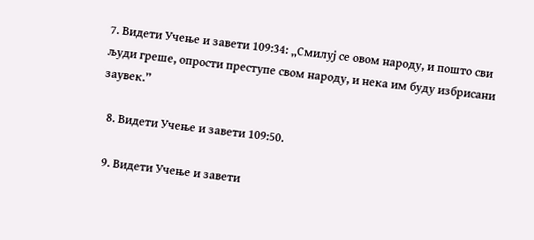7. Видети Учење и завети 109:34: „Смилуј се овом народу, и пошто сви људи греше, опрости преступе свом народу, и нека им буду избрисани заувек.”

  8. Видети Учење и завети 109:50.

  9. Видети Учење и завети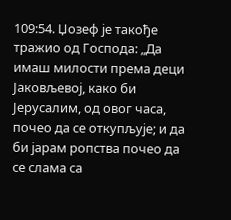109:54. Џозеф је такође тражио од Господа: „Да имаш милости према деци Јаковљевој, како би Јерусалим, од овог часа, почео да се откупљује; и да би јарам ропства почео да се слама са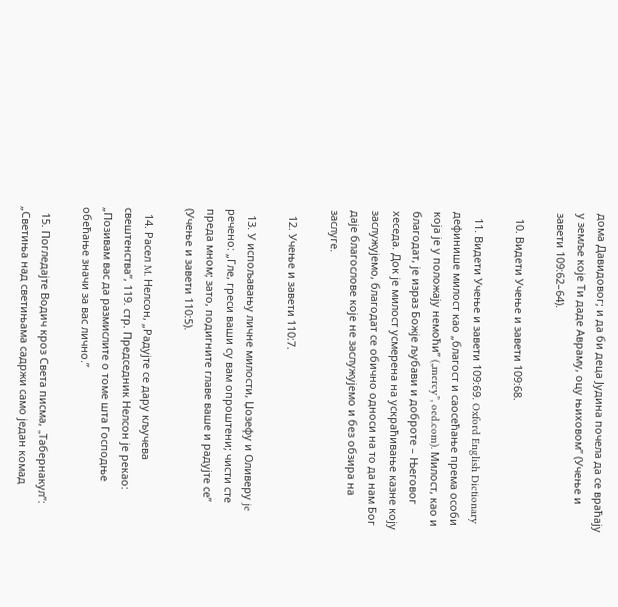дома Давидовог; и да би деца Јудина почела да се враћају у земље које Ти даде Авраму, оцу њиховом” (Учење и завети 109:62–64).

  10. Видети Учење и завети 109:68.

  11. Видети Учење и завети 109:69. Oxford English Dictionary дефинише милост као „благост и саосећање према особи која је у положају немоћи” („mercy”, oed.com). Милост, као и благодат, је израз Божје љубави и доброте – Његовог хеседа. Док је милост усмерена на ускраћивање казне коју заслужујемо, благодат се обично односи на то да нам Бог даје благослове које не заслужујемо и без обзира на заслуге.

  12. Учење и завети 110:7.

  13. У испољавању личне милости, Џозефу и Оливеру je речено: „Гле, греси ваши су вам опроштени; чисти сте преда мном; зато, подигните главе ваше и радујте се” (Учење и завети 110:5).

  14. Расел M. Нелсон, „Радујте се дару кључева свештенства”, 119. стр. Председник Нелсон је рекао: „Позивам вас да размислите о томе шта Господње обећање значи за вас лично.”

  15. Погледајте Водич кроз Света писма, „Tабернакул”: „Светиња над светињама садржи само један комад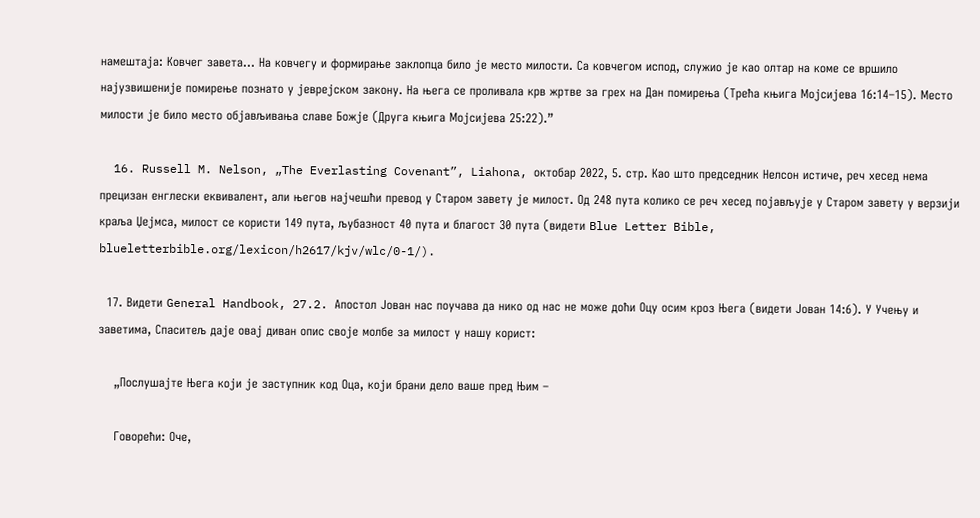намештаја: Ковчег завета… На ковчегу и формирање заклопца било је место милости. Са ковчегом испод, служио је као олтар на коме се вршило најузвишеније помирење познато у јеврејском закону. На њега се проливала крв жртве за грех на Дан помирења (Трећа књига Мојсијева 16:14–15). Место милости је било место објављивања славе Божје (Друга књига Мојсијева 25:22).”

  16. Russell M. Nelson, „The Everlasting Covenant”, Liahona, октобар 2022, 5. стр. Као што председник Нелсон истиче, реч хесед нема прецизан енглески еквивалент, али његов најчешћи превод у Старом завету је милост. Од 248 пута колико се реч хесед појављује у Старом завету у верзији краља Џејмса, милост се користи 149 пута, љубазност 40 пута и благост 30 пута (видети Blue Letter Bible, blueletterbible.org/lexicon/h2617/kjv/wlc/0-1/).

  17. Видети General Handbook, 27.2. Апостол Јован нас поучава да нико од нас не може доћи Оцу осим кроз Њега (видети Joван 14:6). У Учењу и заветима, Спаситељ даје овај диван опис своје молбе за милост у нашу корист:

    „Послушајте Њега који је заступник код Оца, који брани дело ваше пред Њим –

    Говорећи: Оче,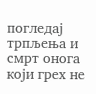погледај трпљења и смрт онога који грех не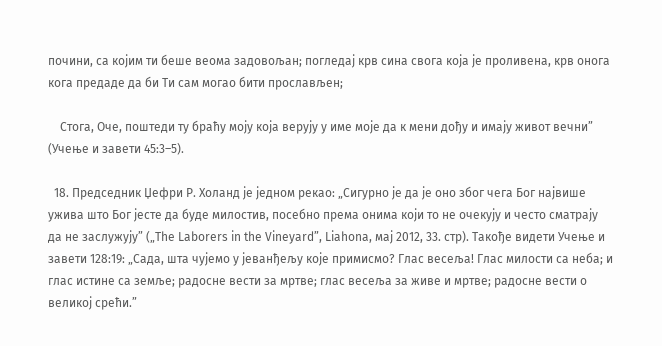почини, са којим ти беше веома задовољан; погледај крв сина свога која је проливена, крв онога кога предаде да би Ти сам могао бити прослављен;

    Стога, Оче, поштеди ту браћу моју која верују у име моје да к мени дођу и имају живот вечни” (Учење и завети 45:3–5).

  18. Председник Џефри Р. Холанд је једном рекао: „Сигурно је да је оно због чега Бог највише ужива што Бог јесте да буде милостив, посебно према онима који то не очекују и често сматрају да не заслужују” („The Laborers in the Vineyard”, Liahona, мај 2012, 33. стр). Такође видети Учење и завети 128:19: „Сада, шта чујемо у јеванђељу које примисмо? Глас весеља! Глас милости са неба; и глас истине са земље; радосне вести за мртве; глас весеља за живе и мртве; радосне вести о великој срећи.”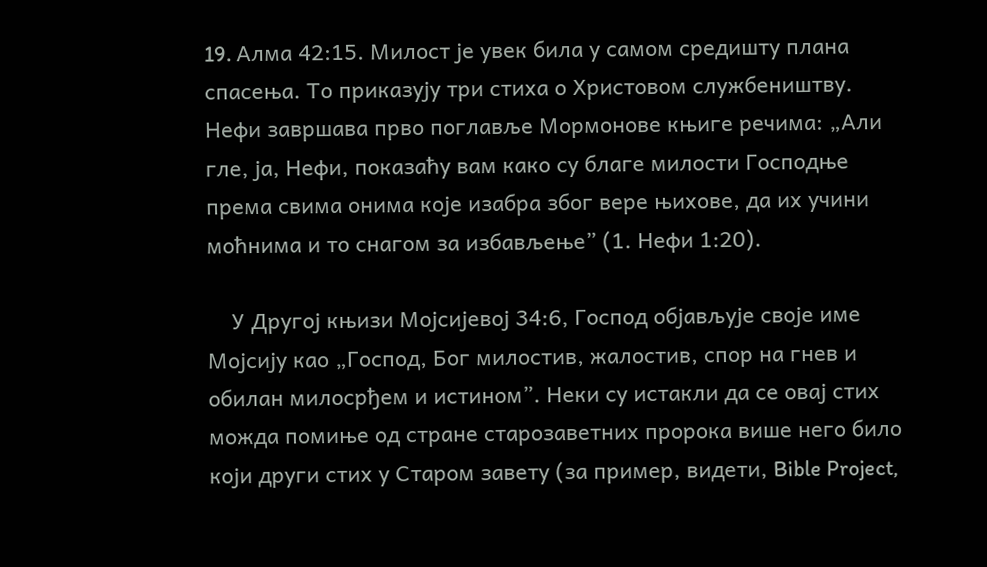19. Aлмa 42:15. Милост је увек била у самом средишту плана спасења. То приказују три стиха о Христовом службеништву. Нефи завршава прво поглавље Мормонове књиге речима: „Али гле, ја, Нефи, показаћу вам како су благе милости Господње према свима онима које изабра због вере њихове, да их учини моћнима и то снагом за избављење” (1. Нефи 1:20).

    У Другој књизи Мојсијевој 34:6, Господ објављује своје име Мојсију као „Господ, Бог милостив, жалостив, спор на гнев и обилан милосрђем и истином”. Неки су истакли да се овај стих можда помиње од стране старозаветних пророка више него било који други стих у Старом завету (за пример, видети, Bible Project,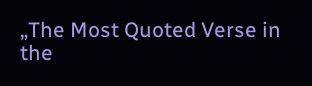„The Most Quoted Verse in the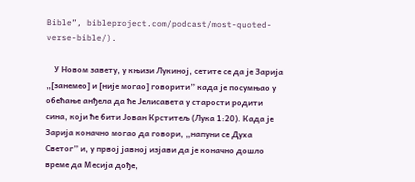Bible”, bibleproject.com/podcast/most-quoted-verse-bible/).

    У Новом завету, у књизи Лукиној, сетите се да је Зарија „[занемео] и [није могао] говорити” када је посумњао у обећање анђела да ће Јелисавета у старости родити сина, који ће бити Јован Крститељ (Лука 1:20). Када је Зарија коначно могао да говори, „напуни се Духа Светог” и, у првој јавној изјави да је коначно дошло време да Месија дође,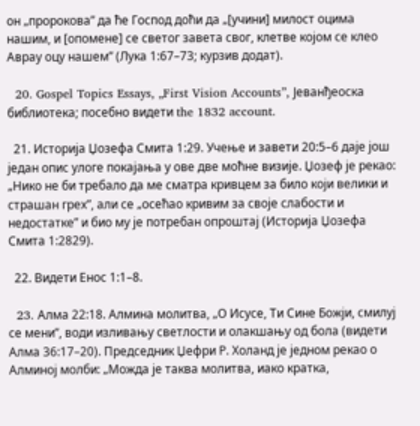он „пророкова” да ће Господ доћи да „[учини] милост оцима нашим, и [опомене] се светог завета свог, клетве којом се клео Аврау оцу нашем” (Лука 1:67–73; курзив додат).

  20. Gospel Topics Essays, „First Vision Accounts”, Јеванђеоска библиотека; посебно видети the 1832 account.

  21. Историjа Џозефа Смита 1:29. Учење и завети 20:5–6 даје још један опис улоге покајања у ове две моћне визије. Џозеф је рекао: „Нико не би требало да ме сматра кривцем за било који велики и страшан грех”, али се „осећао кривим за своје слабости и недостатке” и био му је потребан опроштај (Историја Џозефа Смита 1:2829).

  22. Видети Енос 1:1–8.

  23. Aлмa 22:18. Алмина молитва, „О Исусе, Ти Сине Божји, смилуј се мени”, води изливању светлости и олакшању од бола (видети Aлма 36:17–20). Председник Џефри Р. Холанд је једном рекао о Алминој молби: „Можда је таква молитва, иако кратка,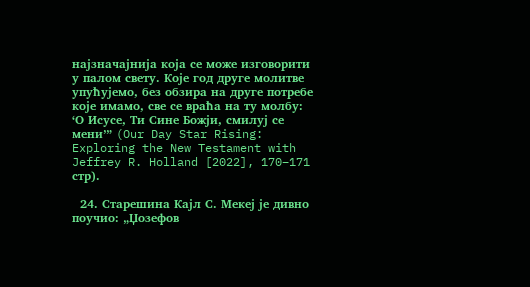најзначајнија која се може изговорити у палом свету. Које год друге молитве упућујемо, без обзира на друге потребе које имамо, све се враћа на ту молбу: ‘О Исусе, Ти Сине Божји, смилуј се мени’” (Our Day Star Rising: Exploring the New Testament with Jeffrey R. Holland [2022], 170–171 стр).

  24. Старешина Кајл С. Мекеј је дивно поучио: „Џозефов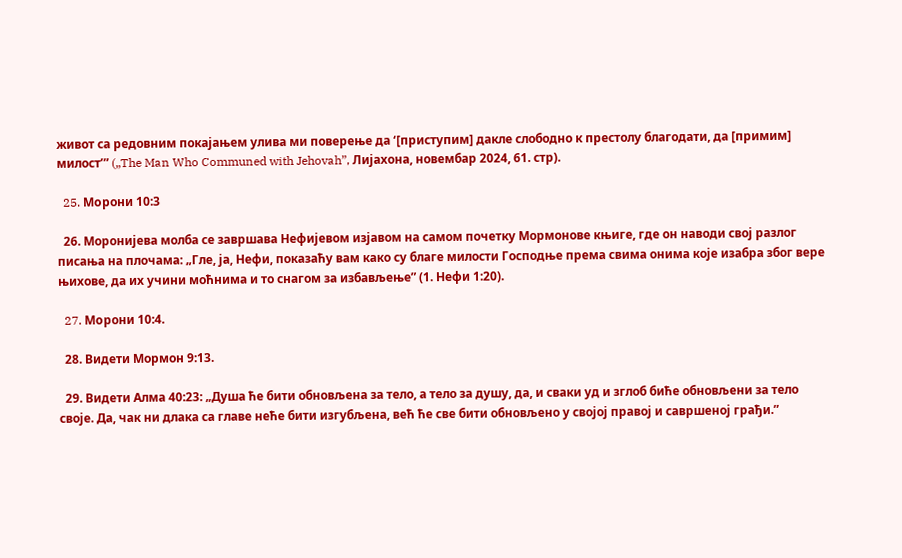живот са редовним покајањем улива ми поверење да ‘[приступим] дакле слободно к престолу благодати, да [примим] милост’” („The Man Who Communed with Jehovah”, Лијахона, новембар 2024, 61. стр).

  25. Moрони 10:3

  26. Моронијева молба се завршава Нефијевом изјавом на самом почетку Мормонове књиге, где он наводи свој разлог писања на плочама: „Гле, ја, Нефи, показаћу вам како су благе милости Господње према свима онима које изабра због вере њихове, да их учини моћнима и то снагом за избављење” (1. Нефи 1:20).

  27. Moрони 10:4.

  28. Видети Мормон 9:13.

  29. Видети Aлма 40:23: „Душа ће бити обновљена за тело, а тело за душу, да, и сваки уд и зглоб биће обновљени за тело своје. Да, чак ни длака са главе неће бити изгубљена, већ ће све бити обновљено у својој правој и савршеној грађи.”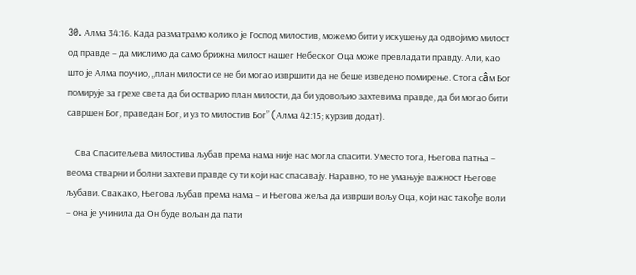30. Aлмa 34:16. Када разматрамо колико је Господ милостив, можемо бити у искушењу да одвојимо милост од правде – да мислимо да само брижна милост нашег Небеског Оца може превладати правду. Али, као што је Алма поучио, „план милости се не би могао извршити да не беше изведено помирење. Стога сâм Бог помирује за грехе света да би остварио план милости, да би удовољио захтевима правде, да би могао бити савршен Бог, праведан Бог, и уз то милостив Бог” (Aлма 42:15; курзив додат).

    Сва Спаситељева милостива љубав према нама није нас могла спасити. Уместо тога, Његова патња – веома стварни и болни захтеви правде су ти који нас спасавају. Наравно, то не умањује важност Његове љубави. Свакако, Његова љубав према нама – и Његова жеља да изврши вољу Оца, који нас такође воли – она је учинила да Он буде вољан да пати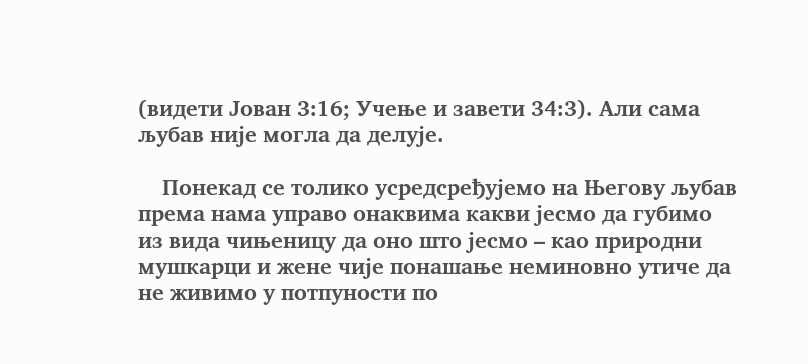(видети Joван 3:16; Учење и завети 34:3). Али сама љубав није могла да делује.

    Понекад се толико усредсређујемо на Његову љубав према нама управо онаквима какви јесмо да губимо из вида чињеницу да оно што јесмо – као природни мушкарци и жене чије понашање неминовно утиче да не живимо у потпуности по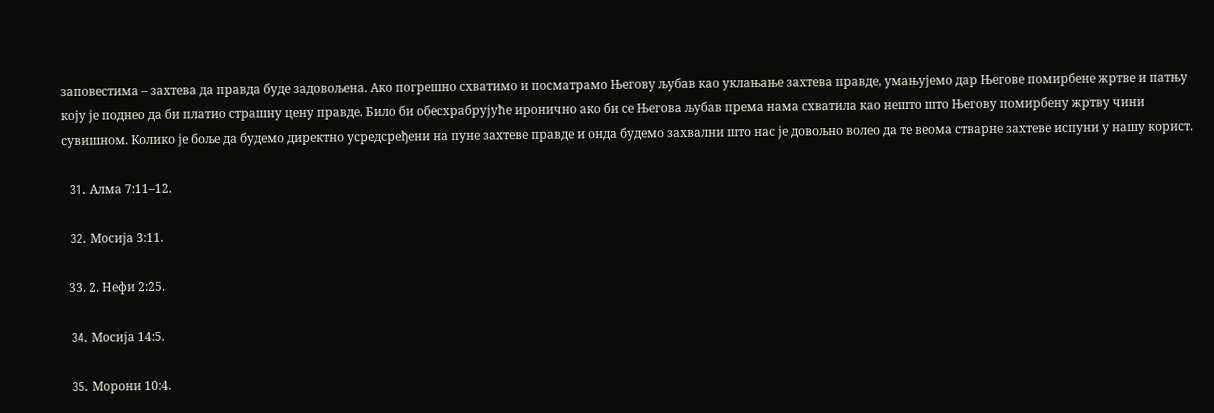заповестима – захтева да правда буде задовољена. Ако погрешно схватимо и посматрамо Његову љубав као уклањање захтева правде, умањујемо дар Његове помирбене жртве и патњу коју је поднео да би платио страшну цену правде. Било би обесхрабрујуће иронично ако би се Његова љубав према нама схватила као нешто што Његову помирбену жртву чини сувишном. Колико је боље да будемо директно усредсређени на пуне захтеве правде и онда будемо захвални што нас је довољно волео да те веома стварне захтеве испуни у нашу корист.

  31. Aлма 7:11–12.

  32. Moсија 3:11.

  33. 2. Нефи 2:25.

  34. Moсија 14:5.

  35. Moрони 10:4.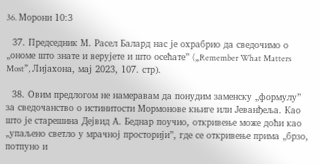36. Moрони 10:3

  37. Председник М. Расел Балард нас је охрабрио да сведочимо о „ономе што знате и верујете и што осећате” („Remember What Matters Most”, Лијахона, мај 2023, 107. стр).

  38. Овим предлогом не намеравам да понудим заменску „формулу” за сведочанство о истинитости Мормонове књиге или Јеванђеља. Као што је старешина Дејвид А. Беднар поучио, откривење може доћи као „упаљено светло у мрачној просторији”, где се откривење прима „брзо, потпуно и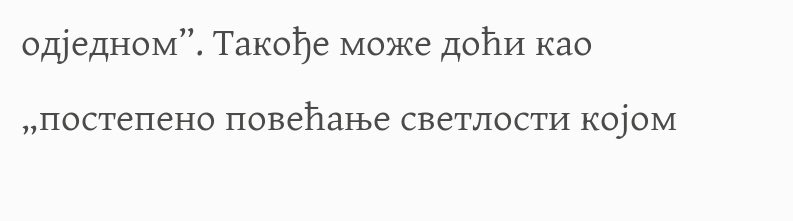одједном”. Такође може доћи као „постепено повећање светлости којом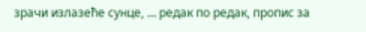зрачи излазеће сунце, … редак по редак, пропис за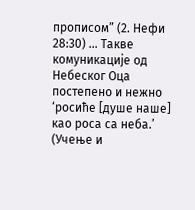прописом” (2. Нефи 28:30) … Такве комуникације од Небеског Оца постепено и нежно ‘росиће [душе наше] као роса са неба.’ (Учење и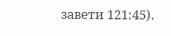завети 121:45).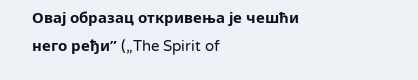Овај образац откривења је чешћи него ређи” („The Spirit of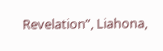Revelation”, Liahona,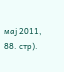мај 2011, 88. стр).